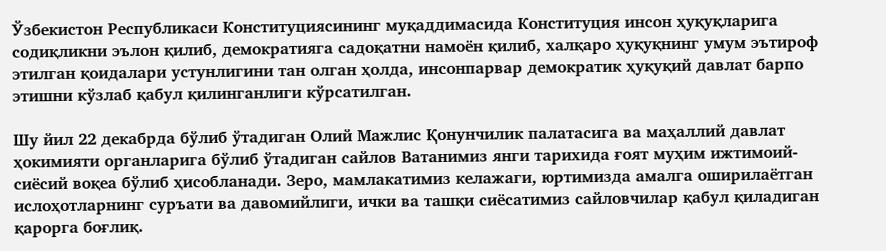Ўзбекистон Республикаси Конституциясининг муқаддимасида Конституция инсон ҳуқуқларига содиқликни эълон қилиб, демократияга садоқатни намоён қилиб, халқаро ҳуқуқнинг умум эътироф этилган қоидалари устунлигини тан олган ҳолда, инсонпарвар демократик ҳуқуқий давлат барпо этишни кўзлаб қабул қилинганлиги кўрсатилган.

Шу йил 22 декабрда бўлиб ўтадиган Олий Мажлис Қонунчилик палатасига ва маҳаллий давлат ҳокимияти органларига бўлиб ўтадиган сайлов Ватанимиз янги тарихида ғоят муҳим ижтимоий-сиёсий воқеа бўлиб ҳисобланади. Зеро, мамлакатимиз келажаги, юртимизда амалга оширилаётган ислоҳотларнинг суръати ва давомийлиги, ички ва ташқи сиёсатимиз сайловчилар қабул қиладиган қарорга боғлиқ.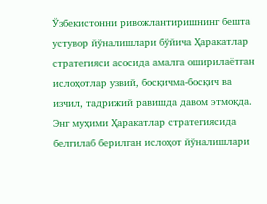Ўзбекистонни ривожлантиришнинг бешта устувор йўналишлари бўйича Ҳаракатлар стратегияси асосида амалга оширилаётган ислоҳотлар узвий, босқичма-босқич ва изчил, тадрижий равишда давом этмоқда. Энг муҳими Ҳаракатлар стратегиясида белгилаб берилган ислоҳот йўналишлари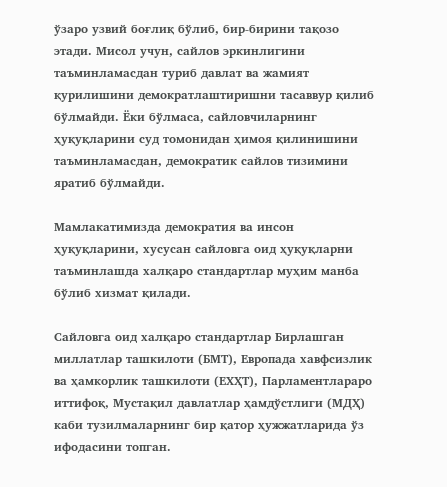ўзаро узвий боғлиқ бўлиб, бир-бирини тақозо этади. Мисол учун, сайлов эркинлигини таъминламасдан туриб давлат ва жамият қурилишини демократлаштиришни тасаввур қилиб бўлмайди. Ёки бўлмаса, сайловчиларнинг ҳуқуқларини суд томонидан ҳимоя қилинишини таъминламасдан, демократик сайлов тизимини яратиб бўлмайди.

Мамлакатимизда демократия ва инсон ҳуқуқларини, хусусан сайловга оид ҳуқуқларни таъминлашда халқаро стандартлар муҳим манба бўлиб хизмат қилади.

Сайловга оид халқаро стандартлар Бирлашган миллатлар ташкилоти (БМТ), Европада хавфсизлик ва ҳамкорлик ташкилоти (ЕХҲТ), Парламентлараро иттифоқ, Мустақил давлатлар ҳамдўстлиги (МДҲ) каби тузилмаларнинг бир қатор ҳужжатларида ўз ифодасини топган.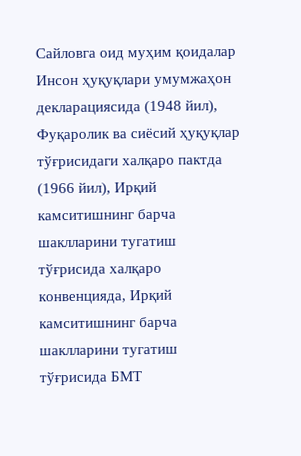Сайловга оид муҳим қоидалар Инсон ҳуқуқлари умумжаҳон декларациясида (1948 йил), Фуқаролик ва сиёсий ҳуқуқлар тўғрисидаги халқаро пактда (1966 йил), Ирқий камситишнинг барча шаклларини тугатиш тўғрисида халқаро конвенцияда, Ирқий камситишнинг барча шаклларини тугатиш тўғрисида БМТ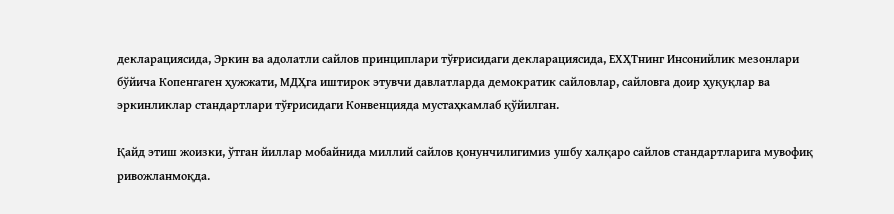декларациясида, Эркин ва адолатли сайлов принциплари тўғрисидаги декларациясида, ЕХҲТнинг Инсонийлик мезонлари бўйича Копенгаген ҳужжати, МДҲга иштирок этувчи давлатларда демократик сайловлар, сайловга доир ҳуқуқлар ва эркинликлар стандартлари тўғрисидаги Конвенцияда мустаҳкамлаб қўйилган.

Қайд этиш жоизки, ўтган йиллар мобайнида миллий сайлов қонунчилигимиз ушбу халқаро сайлов стандартларига мувофиқ ривожланмоқда.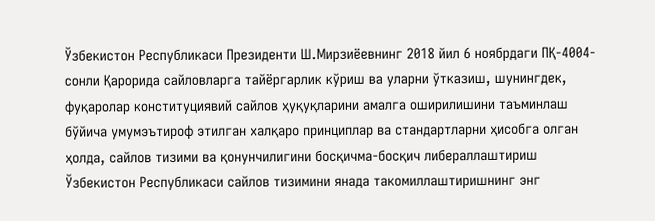Ўзбекистон Республикаси Президенти Ш.Мирзиёевнинг 2018 йил 6 ноябрдаги ПҚ-4004-сонли Қарорида сайловларга тайёргарлик кўриш ва уларни ўтказиш, шунингдек, фуқаролар конституциявий сайлов ҳуқуқларини амалга оширилишини таъминлаш бўйича умумэътироф этилган халқаро принциплар ва стандартларни ҳисобга олган ҳолда, сайлов тизими ва қонунчилигини босқичма-босқич либераллаштириш Ўзбекистон Республикаси сайлов тизимини янада такомиллаштиришнинг энг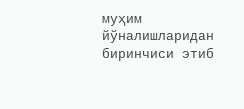муҳим йўналишларидан биринчиси этиб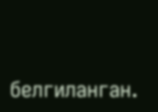белгиланган.